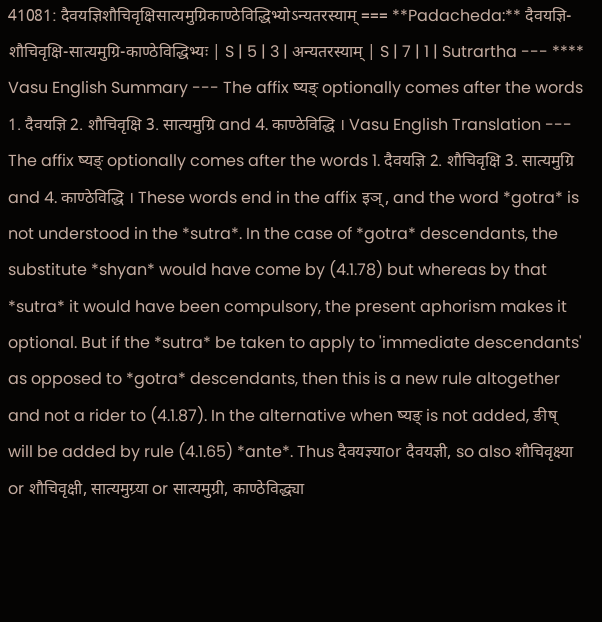41081: दैवयज्ञिशौचिवृक्षिसात्यमुग्रिकाण्ठेविद्धिभ्योऽन्यतरस्याम् === **Padacheda:** दैवयज्ञि-शौचिवृक्षि-सात्यमुग्रि-काण्ठेविद्धिभ्यः | S | 5 | 3 | अन्यतरस्याम् | S | 7 | 1 | Sutrartha --- **** Vasu English Summary --- The affix ष्यङ् optionally comes after the words 1. दैवयज्ञि 2. शौचिवृक्षि 3. सात्यमुग्रि and 4. काण्ठेविद्धि । Vasu English Translation --- The affix ष्यङ् optionally comes after the words 1. दैवयज्ञि 2. शौचिवृक्षि 3. सात्यमुग्रि and 4. काण्ठेविद्धि । These words end in the affix इञ्, and the word *gotra* is not understood in the *sutra*. In the case of *gotra* descendants, the substitute *shyan* would have come by (4.1.78) but whereas by that *sutra* it would have been compulsory, the present aphorism makes it optional. But if the *sutra* be taken to apply to 'immediate descendants' as opposed to *gotra* descendants, then this is a new rule altogether and not a rider to (4.1.87). In the alternative when ष्यङ् is not added, ङीष् will be added by rule (4.1.65) *ante*. Thus दैवयज्ञ्याor दैवयज्ञी, so also शौचिवृक्ष्या or शौचिवृक्षी, सात्यमुग्र्या or सात्यमुग्री, काण्ठेविद्ध्या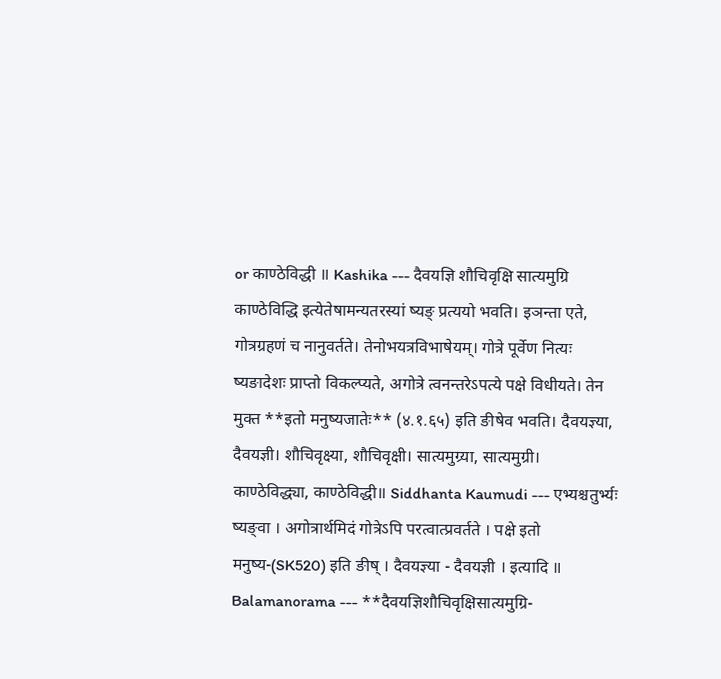or काण्ठेविद्धी ॥ Kashika --- दैवयज्ञि शौचिवृक्षि सात्यमुग्रि काण्ठेविद्धि इत्येतेषामन्यतरस्यां ष्यङ् प्रत्ययो भवति। इञन्ता एते, गोत्रग्रहणं च नानुवर्तते। तेनोभयत्रविभाषेयम्। गोत्रे पूर्वेण नित्यः ष्यङादेशः प्राप्तो विकल्प्यते, अगोत्रे त्वनन्तरेऽपत्ये पक्षे विधीयते। तेन मुक्त **इतो मनुष्यजातेः** (४.१.६५) इति ङीषेव भवति। दैवयज्ञ्या, दैवयज्ञी। शौचिवृक्ष्या, शौचिवृक्षी। सात्यमुग्र्या, सात्यमुग्री। काण्ठेविद्ध्या, काण्ठेविद्धी॥ Siddhanta Kaumudi --- एभ्यश्चतुर्भ्यः ष्यङ्वा । अगोत्रार्थमिदं गोत्रेऽपि परत्वात्प्रवर्तते । पक्षे इतो मनुष्य-(SK520) इति ङीष् । दैवयज्ञ्या - दैवयज्ञी । इत्यादि ॥ Balamanorama --- **दैवयज्ञिशौचिवृक्षिसात्यमुग्रि-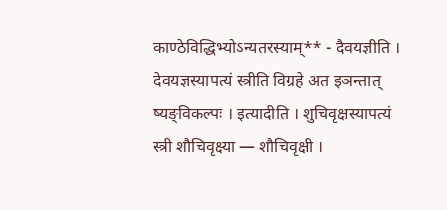काण्ठेविद्धिभ्योऽन्यतरस्याम्** - दैवयज्ञीति । देवयज्ञस्यापत्यं स्त्रीति विग्रहे अत इञन्तात् ष्यङ्विकल्पः । इत्यादीति । शुचिवृक्षस्यापत्यं स्त्री शौचिवृक्ष्या — शौचिवृक्षी ।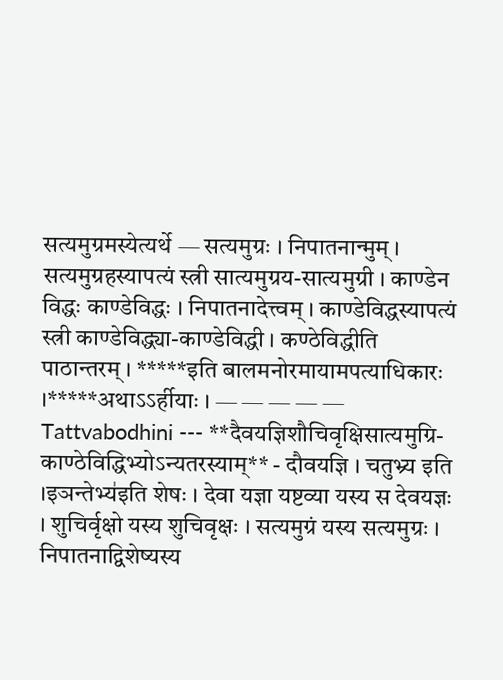सत्यमुग्रमस्येत्यर्थे — सत्यमुग्रः । निपातनान्मुम् । सत्यमुग्रहस्यापत्यं स्त्री सात्यमुग्रय-सात्यमुग्री । काण्डेन विद्धः काण्डेविद्धः । निपातनादेत्त्वम् । काण्डेविद्धस्यापत्यं स्त्री काण्डेविद्ध्या-काण्डेविद्धी । कण्ठेविद्धीति पाठान्तरम् । *****इति बालमनोरमायामपत्याधिकारः ।*****अथाऽऽर्हीयाः । — — — — — Tattvabodhini --- **दैवयज्ञिशौचिवृक्षिसात्यमुग्रि- काण्ठेविद्धिभ्योऽन्यतरस्याम्** - दौवयज्ञि । चतुभ्र्य इति ।इञन्तेभ्य॑इति शेषः । देवा यज्ञा यष्टव्या यस्य स देवयज्ञः । शुचिर्वृक्षो यस्य शुचिवृक्षः । सत्यमुग्रं यस्य सत्यमुग्रः । निपातनाद्विशेष्यस्य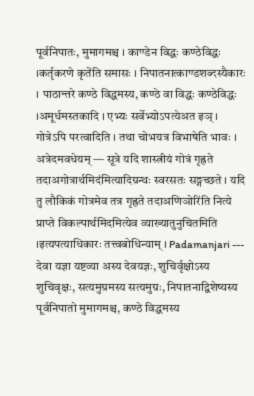पूर्वनिपातः, मुमागमश्च । काण्डेन विद्धः कण्ठेविद्धः ।कर्तृकरणे कृते॑ति समासः । निपातनात्काण्डशब्दस्यैकारः । पाठान्तरे कण्ठे विद्धमस्य, कण्ठे वा विद्धः कण्ठेविद्धः ।अमूर्धमस्तकादि । एभ्यः सर्वेभ्योऽपत्येअत इञ् । गोत्रेऽपि परत्वादिति । तथा चोभयत्र विभाषेति भावः । अत्रेदमवधेयम् — सूत्रे यदि शास्त्रीयं गोत्रं गृह्रते तदाअगोत्रार्थमिद॑मित्यादिग्रन्थः स्वरसतः सङ्गच्छते । यदि तु लौकिकं गोत्रमेव तत्र गृह्रते तदाअणिञोरि॑ति नित्ये प्राप्ते विकल्पार्थमिदमित्येव व्याख्यातुनुचितमिति ।इत्यपत्याधिकारः तत्त्वबोधिन्याम् । Padamanjari --- देवा यज्ञा यष्टव्या अस्य देवयज्ञः, शुचिर्वृक्षोऽस्य शुचिवृक्षः, सत्यमुग्रमस्य सत्यमुग्रः, निपातनाद्विशेष्यस्य पूर्वनिपातो मुमागमश्च, कण्ठे विद्धमस्य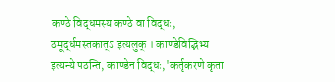कण्ठे विद्धमस्य कण्ठे वा विद्धः, ठमूर्द्धमस्तकात्ऽ इत्यलुक् । काण्डेविद्भिभ्य इत्यन्ये पठन्ति, काण्डेन विद्धः,'कर्तृकरणे कृता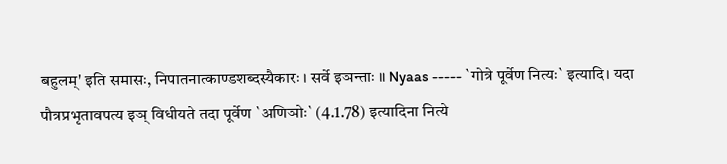बहुलम्' इति समासः, निपातनात्काण्डशब्दस्यैकारः । सर्वे इञन्ताः ॥ Nyaas ----- `गोत्रे पूर्वेण नित्यः` इत्यादि। यदा पौत्रप्रभृतावपत्य इञ् विधीयते तदा पूर्वेण `अणिञोः` (4.1.78) इत्यादिना नित्ये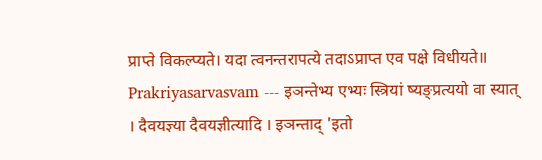प्राप्ते विकल्प्यते। यदा त्वनन्तरापत्ये तदाऽप्राप्त एव पक्षे विधीयते॥ Prakriyasarvasvam --- इञन्तेभ्य एभ्यः स्त्रियां ष्यङ्प्रत्ययो वा स्यात् । दैवयज्ञ्या दैवयज्ञीत्यादि । इञन्ताद् 'इतो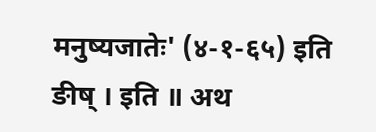मनुष्यजातेः' (४-१-६५) इति ङीष् । इति ॥ अथ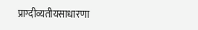प्राग्दीव्यतीयसाधारणा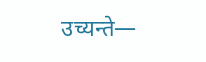उच्यन्ते—